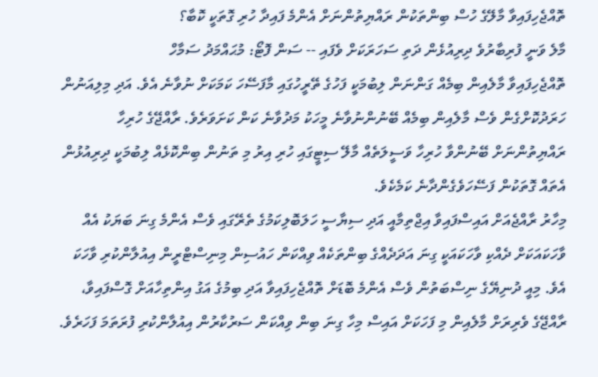ތޮއްޖެހިފައިވާ މާލޭގެ ހުސް ބިންތަކުން ރައްޔިތުންނަށް އެންމެ ފައިދާ ހުރި ގޮތަކީ ކޮބާ؟
މާލެ ވަނީ ފުރިބާރުވެ ދިރިއުޅެން ދަތި ސަހަރަކަށް ވެފައި -- ސަން ފޮޓޯ: މުޙައްމަދު ސަމާހް
ތޮއްޖެހިފައިވާ މާލެއިން ބިމެއް ގަންނަން ލިބުމަކީ ފަހުގެ ތޭރީހުގައި މާފަސޭހަ ކަމަކަށް ނުވާނެ އެވެ. އަދި މިލިއަނުން ހަރަދުކޮށްގެން ވެސް މާލެއިން ބިމެއް ބޭނުންނުވާނެ މީހަކު މަދުވާނެ ކަން ކަށަވަރެވެ. ރާއްޖޭގެ ހުރިހާ ރައްޔިތުންނަށް ބޭނުންވާ ހުރިހާ ވަސީލަތެއް މާލޭ ސިޓީގައި ހުރި އިރު މި ތަނުން ބިންކޮޅެއް ލިބުމަކީ ދިރިއުޅުން އެތައް ގޮތަކުން ފަސޭހަވެގެންދާނެ ކަމެކެވެ.
މިހާރު ރާއްޖެއަށް އައިސްފައިވާ އިޖްތިމާއީ އަދި ސިޔާސީ ހަލަބޮލިކަމުގެ ތެރޭގައި ވެސް އެންމެ ގިނަ ބަޔަކު އެއް ވާހަކައަކަށް ދެއްކި ވާހަކައަކީ ގިނަ އަދަދެއްގެ ބިންތަކެއް ވިއްކަން ހައުސިން މިނިސްޓްރީން އިއުލާންކުރި ވާހަކަ އެވެ. މިއީ ދުނިޔޭގެ ނިސްބަތުން ވެސް އެންމެ ބޮޑަށް ތޮއްޖެހިފައިވާ އަދި ބިމުގެ އަގު އިންތިހާއަށް ގޮސްފައިވާ، ރާއްޖޭގެ ވެރިރަށް މާލެއިން މި ފަހަކަށް އައިސް މިހާ ގިނަ ބިން ވިއްކަން ސަރުކާރުން އިއުލާންކުރި ފުރަތަމަ ފަހަރެވެ.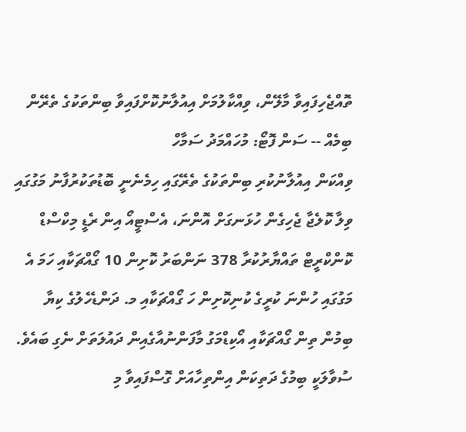ތޮއްޖެހިފައިވާ މާލޭން، ވިއްކާލުމަށް އިއުލާނުކޮށްފައިވާ ބިންތަކުގެ ތެރޭން ބިމެއް -- ސަން ފޮޓޯ: މުހައްމަދު ސަމާހް
ވިއްކަން އިއުލާނުކުރި ބިންތަކުގެ ތެރޭގައި ހިމެނެނީ ބޮޑުތަކުރުފާނު މަގުގައި ވިލާ ކޮލެޖާ ޖެހިގެން ހުޅަނގަށް އޮންނަ، އެސްޓީއޯ އިން ރެޑީ މިކްސްޑް ކޮންކްރީޓް ތައްޔާރުކުރާ 378 ނަންބަރު ކޮށިން 10 ގޯއްޗަކާއި ހަމަ އެ މަގުގައި ހުންނަ ކުރީގެ ކުނިކޮށިން ހަ ގޯއްޗަކާއި މ. ދަންޑެހެލުގެ ކިޔާ ބިމުން ތިން ގޯއްޗަކާއި އޯކިޑްމަގު މާފަންނުއާގެއިން ދައުލަތަށް ނެގި ބައެވެ.
ސުވާލަކީ ބިމުގެ ދަތިކަން އިންތިހާއަށް ގޮސްފައިވާ މި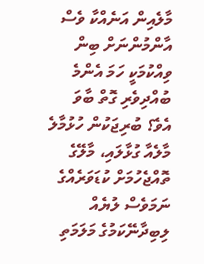މާލެއިން އަނެއްކާ ވެސް އާންމުންނަށް ބިން ވިއްކުމަކީ ހަމަ އެންމެ ބުއްދިވެރި ގޮތް ބާވަ އެވެ؟ ބުރިޖަކުން ހުޅުމާލެ މާލެއާ ގުޅާލައި، މާލޭގެ ތޮއްޖެހުމަށް ކުޑަވަރެއްގެ ނަމަވެސް ލުޔެއް ލިބިދާނޭކަމުގެ މަލަމަތި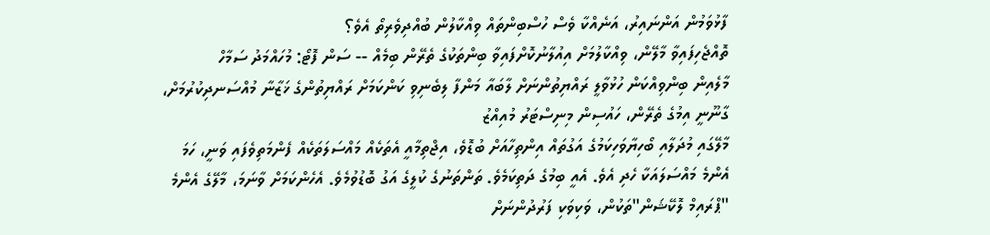ފާޅުވަމުން އަންނައިރު، އަނެއްކާ ވެސް ހުސްބިންތައް ވިއްކާލުން ބުއްދިވެރިތޯ އެވެ؟
ތޮއްޖެހިފައިވާ މާލޭން، ވިއްކާލުމަށް އިއުލާނުކޮށްފައިވާ ބިންތަކުގެ ތެރޭން ބިމެއް -- ސަން ފޮޓޯ: މުހައްމަދު ސަމާހް
މާލެއިން ބިންވިއްކަން ހުޅުވާލީ ރައްޔިތުންނަށް ލާބައާ މަންފާ ލިބެނިވި ކަންކަމަށް ރައްޔިތުންގެ ޚަޒާނާ މުއްސަނދިކުރުމަށް، ގާނޫނީ އިމުގެ ތެރޭން، ހައުސިން މިނިސްޓަރު މުއިއްޒު
މާލޭގައި މުދަލާއި ބޯހިޔާވަހިކަމުގެ އަގުތައް އިންތިހާއަށް ބުޑޮވެ، އިޖްތިމާއީ އެތަކެއް މައްސަލަތަކެއް ފެންމަތިވެފައި ވަނީ، ހަމަ އެންމެ މައްސަލައަކާ ހެދި އެވެ. އެއީ ބިމުގެ ދަތިކަމެވެ. ތަންތަނުގެ ކުލީގެ އަގު ބޮޑުވުމެވެ. އެހެންކަމަށް ވާނަމަ، މާލޭގެ އެންމެ "ޕްރައިމް ލޮކޭޝަން"ތަކުން، ވަކިވަކި ފަރުދުންނަށް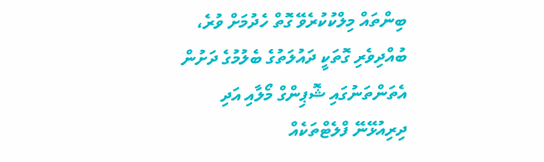ބިންތައް މިލްކުކުރެވޭ ގޮތް ހެދުމަށް ވުރެ، ބުއްދިވެރި ގޮތަކީ ދައުލަތުގެ ބެލުމުގެ ދަށުން އެތަންތަނުގައި ޝޮޕިންގް މޯލާއި އަދި ދިރިއުޅޭނޭ ފްލެޓްތަކެއް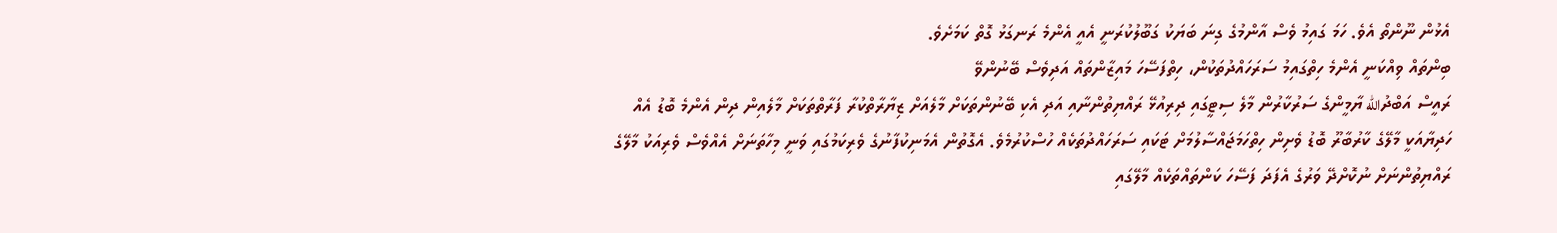އެޅުން ނޫންތޯ އެވެ. ހަމަ ގައިމު ވެސް އާންމުގެ ގިނަ ބަޔަކު ގަބޫލުކުރަނީ އެއީ އެންމެ ރަނގަޅު ގޮތް ކަމަށެވެ.
ބިންތައް ވިއްކަނީ އެންމެ ހިތްގައިމު ސަރަހައްދުތަކުން، ހިތްފަސޭހަ މައިޒާންތައް އަދިވެސް ބޭނުންވޭ
ރައީސް އަބްދުالله ޔާމީންގެ ސަރުކާރުން މާލެ ސިޓީގައި ދިރިއުޅޭ ރައްޔިތުންނާއި އަދި އެކި ބޭނުންތަކަށް މާލެއަށް ޒިޔާރާތްކުރާ ފަރާތްތަކަށް މާލެއިން ދިން އެންމެ ބޮޑު އެއް ހަދިޔާއަކީ މާލޭގެ ކާރުބާރޫ ބޮޑު ވެށިން ހިތްހަމަޖައްސާލުމަށް ޓަކައި ސަރަހައްދުތަކެއް ހުސްކުރުމެވެ. އެގޮތުން އެމަނިކުފާނުގެ ވެރިކަމުގައި ވަނީ މިހާތަނަށް އެއްވެސް ވެރިއަކު މާލޭގެ ރައްޔިތުންނަށް ނުކޮށްދޭ ވަރުގެ އެފަދަ ފަސޭހަ ކަންތައްތަކެއް މާލޭގައި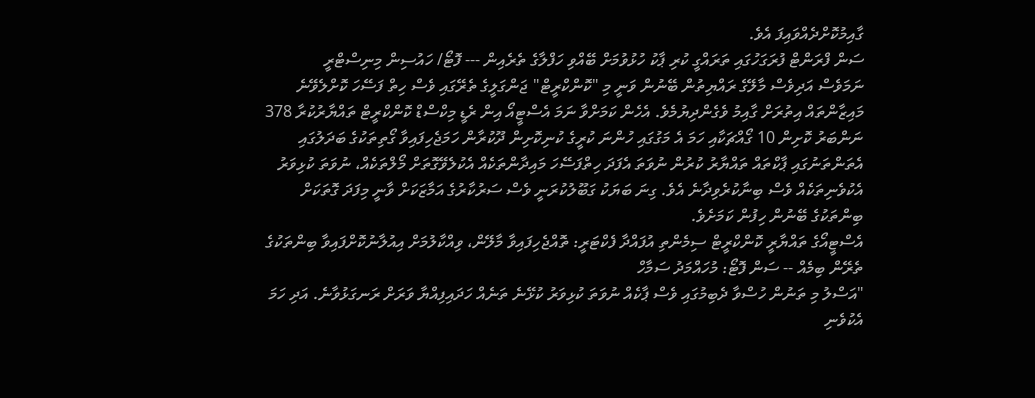ގާއިމުކޮށްދެއްވައިފަ އެވެ.
ސަން ފްރަންޓް ފުރަގަހުގައި ތަރައްގީ ކުރި ޕާކު ހުޅުވުމަށް ބޭއްވި ހަފްލާގެ ތެރެއިން --- ފޮޓޯ/ ހައުސިން މިނިސްޓްރީ
ނަމަވެސް އަދިވެސް މާލޭގެ ރައްޔިތުން ބޭނުން ވަނީ މި "ކޮންކްރީޓް" ޖަންގަލީގެ ތެރޭގައި ވެސް ހިތް ފަސޭހަ ކޮށްލެވޭނެ މައިޒާންތައް އިތުރަށް ގާއިމު ވެގެންދިޔުމެވެ. އެހެން ކަމަށްވާ ނަމަ އެސްޓީއޯ އިން ރެޑީ މިކްސްޑް ކޮންކްރީޓް ތައްޔާރުކުރާ 378 ނަންބަރު ކޮށިން 10 ގޯއްޗަކާއި ހަމަ އެ މަގުގައި ހުންނަ ކުރީގެ ކުނިކޮށިން ދޫކުރާން ހަމަޖެހިފައިވާ ގޯތިތަކުގެ ބަދަލުގައި އެތަންތަނުގައި ޕާކްތައް ތައްޔާރު ކުރުން ނުވަތަ އެފަދަ ހިތްފަސޭހަ މައިދާންތަކެއް އެކުލެވޭގޮތަށް މޯލްތަކެއް، ނުވަތަ ކުޅިވަރު އެކުވެނިތަކެއް ވެސް ބިނާކުރެވިދާނެ އެވެ. ގިނަ ބަޔަކު ގަބޫލުކުރަނީ ވެސް ސަރުކާރުގެ އަމާޒަކަށް ވާނީ މިފަދަ ގޮތަކަށް ބިންތަކުގެ ބޭނުން ހިފުން ކަމަށެވެ.
އެސްޓީއޯގެ ތައްޔާރީ ކޮންކްރީޓް ސިމެންތި އުފައްދާ ފެކްޓަރީ: ތޮއްޖެހިފައިވާ މާލޭން، ވިއްކާލުމަށް އިއުލާނުކޮށްފައިވާ ބިންތަކުގެ ތެރޭން ބިމެއް -- ސަން ފޮޓޯ: މުހައްމަދު ސަމާހް
"އަސްލު މި ތަނުން ހުސްވާ ދެބިމުގައި ވެސް ޕާކެއް ނުވަތަ ކުޅިވަރު ކުޅޭނެ ތަނެއް ހަދައިފިއްޔާ ވަރަށް ރަނގަޅުވާނެ. އަދި ހަމަ އެކުވެނި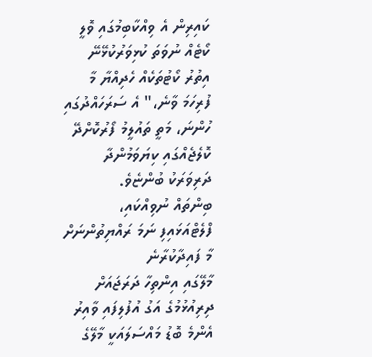ކައިރިން އެ ވިއްކާބިމުގައި ވޮލީ ކޯޓެއް ނުވަތަ ކުޅިވަރުކުޅޭނޭ އިތުރު ކޯޓުތަކެއް ހެދިއްޔާ މާ ފުރިހަމަ ވާނެ،" އެ ސަރަހައްދުގައި ހުންނަ، މަތީ ތައުލީމު ފޯރުކޮށްދޭ ކޮލެޖެއްގައި ކިޔަވަމުންދާ ދަރިވަރަކު ބުންޏެވެ.
ބިންތައް ނުވިއްކައި، ފްލެޓްއަޅައިފި ނަމަ ރައްޔިތުންނަށް މާ ފައިދާކުރާނެ
މާލޭގައި އިންތިހާ ދަރަޖައަށް ދިރިއުޅުމުގެ އަގު އުފުލިފައި ވާއިރު އެންމެ ބޮޑު މައްސަލައަކީ މާލޭގެ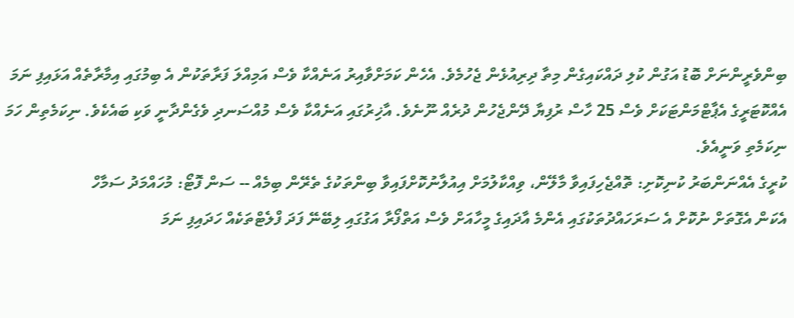ބިންވެރީންނަށް ބޮޑު އަގުން ކުލި ދައްކައިގެން މިތާ ދިރިއުޅެން ޖެހުމެވެ. އެހެން ކަމަށްވާއިރު އަނެއްކާ ވެސް އަމިއްލަ ފަރާތަކުން އެ ބިމުގައި އިމާރާތެއް އަޅައިފި ނަމަ އެއްކޮޓަރީގެ އެޕާޓްމަންޓަކަށް ވެސް 25 ހާސް ރުފިޔާ ދޭންޖެހުން ދުރެއް ނޫނެވެ. އާޚިރުގައި އަނެއްކާ ވެސް މުއްސަނދި ވެގެންދާނީ ވަކި ބައެކެވެ. ނިކަމެތިން ހަމަ ނިކަމެތި ވަނީއެވެ.
ކުރީގެ އެއްނަންބަރު ކުނިކޮށި: ތޮއްޖެހިފައިވާ މާލޭން، ވިއްކާލުމަށް އިއުލާނުކޮށްފައިވާ ބިންތަކުގެ ތެރޭން ބިމެއް -- ސަން ފޮޓޯ: މުހައްމަދު ސަމާހް
އެކަން އެގޮތަށް ނުކޮށް އެ ސަރަހައްދުތަކުގައި އެންމެ އާދައިގެ މީހާއަށް ވެސް އަތްފޯރާ އަގުގައި ލިބޭނޭ ފަދަ ފްލެޓްތަކެއް ހަދައިފި ނަމަ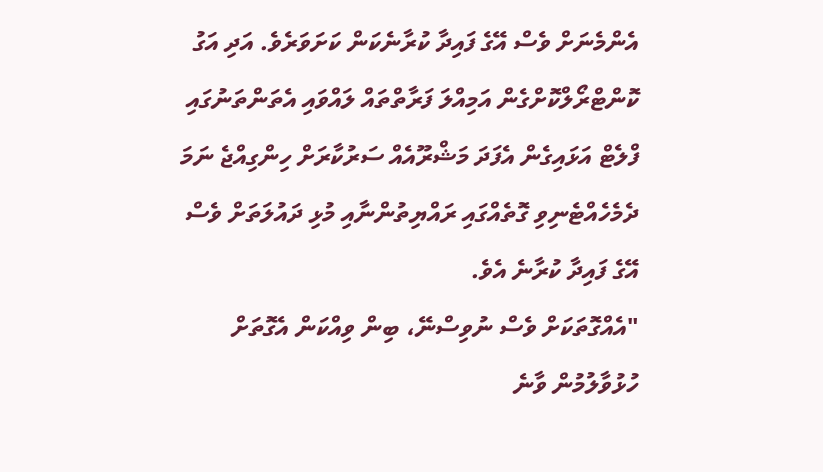އެންމެނަށް ވެސް އޭގެ ފައިދާ ކުރާނެކަން ކަށަވަރެވެ. އަދި އަގު ކޮންޓްރޯލްކޮށްގެން އަމިއްލަ ފަރާތްތައް ލައްވައި އެތަންތަނުގައި ފްލެޓް އަޅައިގެން އެފަދަ މަޝްރޫއެއް ސަރުކާރަށް ހިންގިއްޖެ ނަމަ ދެމެހެއްޓެނިވި ގޮތެއްގައި ރައްޔިތުންނާއި މުޅި ދައުލަތަށް ވެސް އޭގެ ފައިދާ ކުރާނެ އެވެ.
"އެއްގޮތަކަށް ވެސް ނުވިސްނޭ، ބިން ވިއްކަން އެގޮތަށް ހުޅުވާލުމުން ވާނެ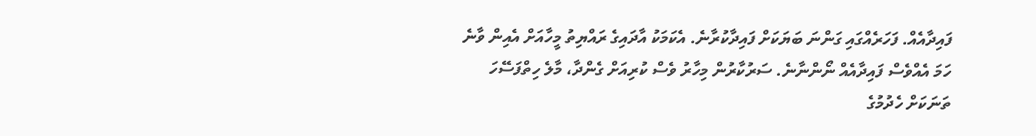ފައިދާއެއް. ފަހަރެއްގައި ގަންނަ ބަޔަކަށް ފައިދާކުރާނެ. އެކަމަކު އާދައިގެ ރައްޔިތު މީހާއަށް އެއިން ވާނެ ހަމަ އެއްވެސް ފައިދާއެއް ނޯންނާނެ. ސަރުކާރުން މިހާރު ވެސް ކުރިއަށް ގެންދާ، މާލެ ހިތްފަސޭހަ ތަނަކަށް ހެދުމުގެ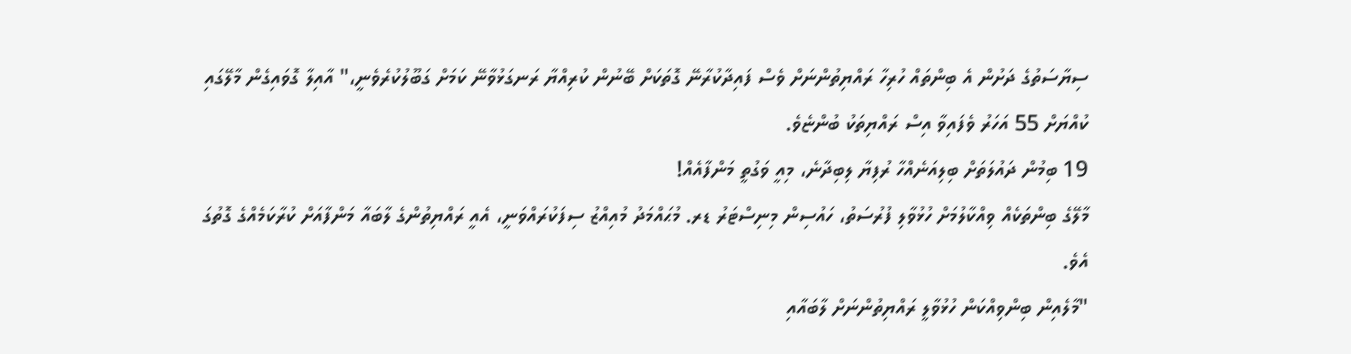ސިޔާސަތުގެ ދަށުން އެ ބިންތައް ހުރިހާ ރައްޔިތުންނަށް ވެސް ފައިދާކުރާނޭ ގޮތަކަށް ބޭނުން ކުރިއްޔާ ރަނގަޅުވާނޭ ކަމަށް ގަބޫލުކުރެވެނީ،" އާއިލާ ގޮވައިގެން މާލޭގައި ކުއްޔަށް 55 އަހަރު ވެފައިވާ އިސް ރައްޔިތަކު ބުންޏެވެ.
19 ބިމުން ދައުލަތަށް ބިލިއަނެއްހާ ރުފިޔާ ލިބިދާނެ، މިއީ ވަގުތީ މަންފާއެއް!
މާލޭގެ ބިންތަކެއް ވިއްކާލުމަށް ހުޅުވާލި ފުރުސަތު، ހައުސިން މިނިސްޓަރު ޑރ. މުޙައްމަދު މުއިއްޒު ސިފަކުރައްވަނީ، އެއީ ރައްޔިތުންގެ ލާބައާ މަންފާއަށް ކުރާކަމެއްގެ ގޮތުގަ އެވެ.
"މާލެއިން ބިންވިއްކަން ހުޅުވާލީ ރައްޔިތުންނަށް ލާބައާއި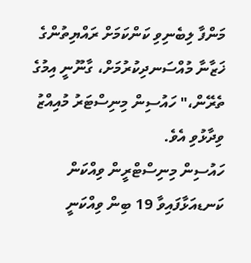މަންފާ ލިބެނިވި ކަންކަމަށް ރައްޔިތުންގެ ޚަޒާނާ މުއްސަނދިކުރުމަށް، ގާނޫނީ އިމުގެ ތެރޭން،" ހައުސިން މިނިސްޓަރު މުއިއްޒު ވިދާޅުވި އެވެ.
ހައުސިން މިނިސްޓްރީން ވިއްކަން ކަނޑއަޅާފައިވާ 19 ބިން ވިއްކަނީ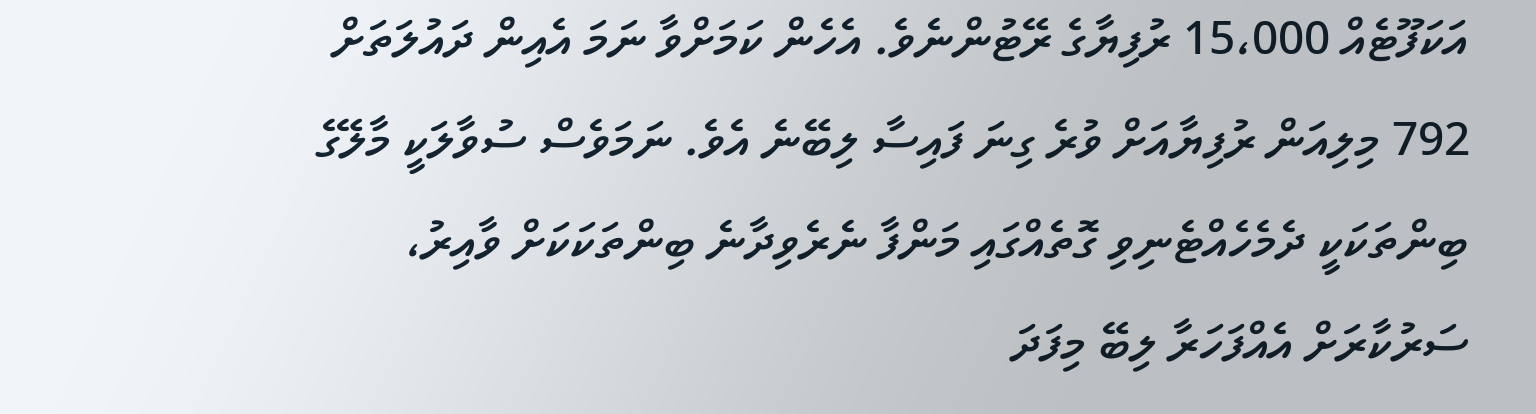އަކަފޫޓެއް 15،000 ރުފިޔާގެ ރޭޓުންނެވެ. އެހެން ކަމަށްވާ ނަމަ އެއިން ދައުލަތަށް 792 މިލިއަން ރުފިޔާއަށް ވުރެ ގިނަ ފައިސާ ލިބޭނެ އެވެ. ނަމަވެސް ސުވާލަކީ މާލޭގެ ބިންތަކަކީ ދެމެހެއްޓެނިވި ގޮތެއްގައި މަންފާ ނެރެވިދާނެ ބިންތަކަކަށް ވާއިރު، ސަރުކާރަށް އެއްފަހަރާ ލިބޭ މިފަދަ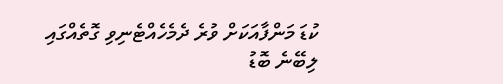ކުޑަ މަންފާއަކަށް ވުރެ ދެމެހެއްޓެނިވި ގޮތެއްގައި ލިބޭނެ ބޮޑު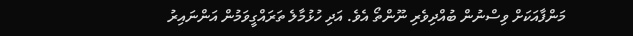މަންފާއަކަށް ވިސްނުން ބުއްދިވެރި ނޫންތޯ އެވެ. އަދި ހުޅުމާލެ ތަރައްގީވަމުން އަންނައިރު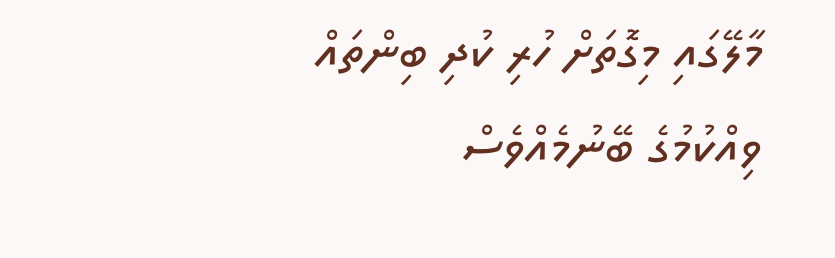މާލޭގައި މިގޮތަށް ހުރި ކުދި ބިންތައް ވިއްކުމުގެ ބޭނުމެއްވެސް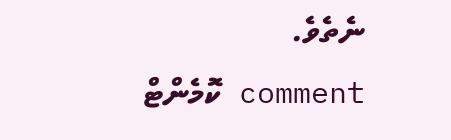ނެތެވެ.
comment ކޮމެންޓް